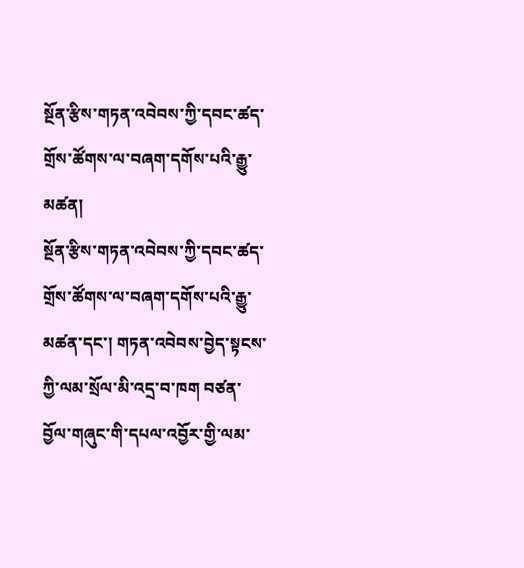སྔོན་རྩིས་གཏན་འབེབས་ཀྱི་དབང་ཚད་གྲོས་ཚོགས་ལ་བཞག་དགོས་པའི་རྒྱུ་མཚན།
སྔོན་རྩིས་གཏན་འབེབས་ཀྱི་དབང་ཚད་གྲོས་ཚོགས་ལ་བཞག་དགོས་པའི་རྒྱུ་མཚན་དང་། གཏན་འབེབས་བྱེད་སྟངས་ཀྱི་ལམ་སྲོལ་མི་འདྲ་བ་ཁག བཙན་བྱོལ་གཞུང་གི་དཔལ་འབྱོར་གྱི་ལམ་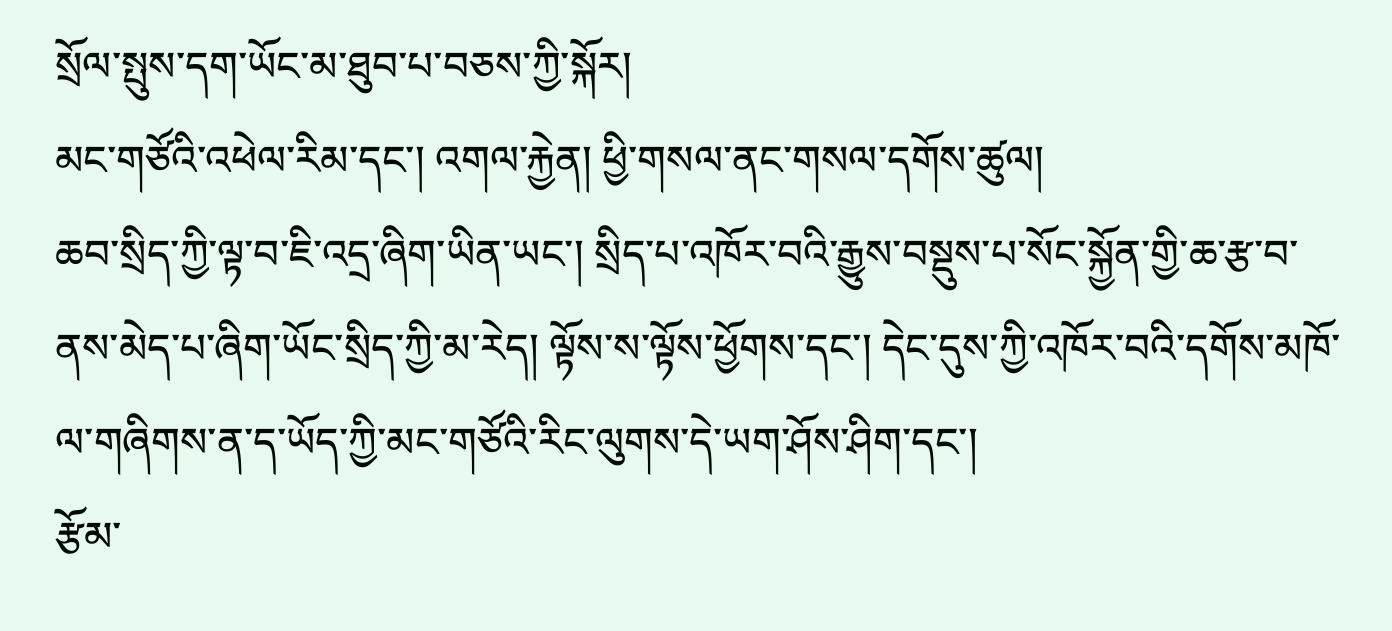སྲོལ་སྤུས་དག་ཡོང་མ་ཐུབ་པ་བཅས་ཀྱི་སྐོར།
མང་གཙོའི་འཕེལ་རིམ་དང་། འགལ་རྐྱེན། ཕྱི་གསལ་ནང་གསལ་དགོས་ཚུལ།
ཆབ་སྲིད་ཀྱི་ལྟ་བ་ཇི་འདྲ་ཞིག་ཡིན་ཡང་། སྲིད་པ་འཁོར་བའི་རྒྱུས་བསྡུས་པ་སོང་སྐྱོན་གྱི་ཆ་རྩ་བ་ནས་མེད་པ་ཞིག་ཡོང་སྲིད་ཀྱི་མ་རེད། ལྟོས་ས་ལྟོས་ཕྱོགས་དང་། དེང་དུས་ཀྱི་འཁོར་བའི་དགོས་མཁོ་ལ་གཞིགས་ན་ད་ཡོད་ཀྱི་མང་གཙོའི་རིང་ལུགས་དེ་ཡག་ཤོས་ཤིག་དང་།
རྩོམ་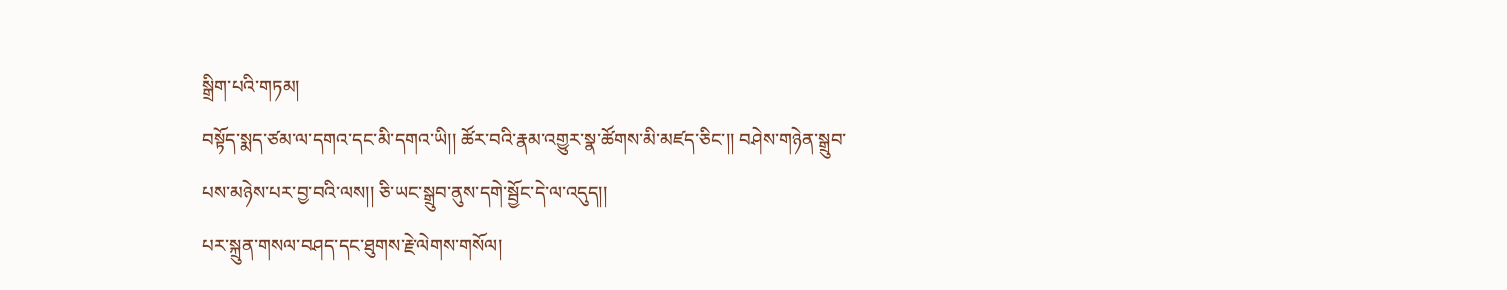སྒྲིག་པའི་གཏམ།
བསྟོད་སྨད་ཙམ་ལ་དགའ་དང་མི་དགའ་ཡི།། ཚོར་བའི་རྣམ་འགྱུར་སྣ་ཚོགས་མི་མཛད་ཅིང་།། བཤེས་གཉེན་སྒྲུབ་པས་མཉེས་པར་བྱ་བའི་ལས།། ཅི་ཡང་སྒྲུབ་ནུས་དགེ་སྦྱོང་དེ་ལ་འདུད།།
པར་སྐྲུན་གསལ་བཤད་དང་ཐུགས་རྗེ་ལེགས་གསོལ།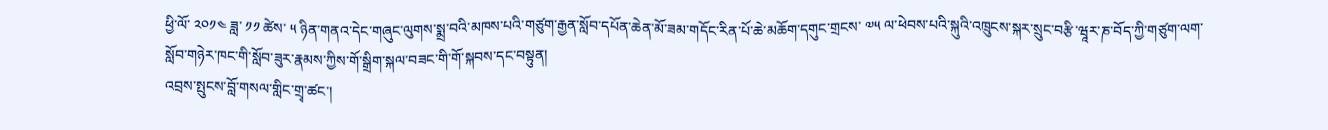ཕྱི་ལོ་ ༢༠༡༤ ཟླ་ ༡༡ ཚེས་ ༥ ཉིན་གནའ་དེང་གཞུང་ལུགས་སྨྲ་བའི་མཁས་པའི་གཙུག་རྒྱན་སློབ་དཔོན་ཆེན་མོ་ཟམ་གདོང་རིན་པོ་ཆེ་མཆོག་དགུང་གྲངས་ ༧༥ ལ་ཕེབས་པའི་སྐུའི་འཁྲུངས་སྐར་སྲུང་བརྩི་ཝཱར་ཎ་བོད་ཀྱི་གཙུག་ལག་སློབ་གཉེར་ཁང་གི་སློབ་ཟུར་རྣམས་ཀྱིས་གོ་སྒྲིག་སྐལ་བཟང་གི་གོ་སྐབས་དང་བསྟུན།
འབྲས་སྤུངས་བློ་གསལ་གླིང་གྲྭ་ཚང་།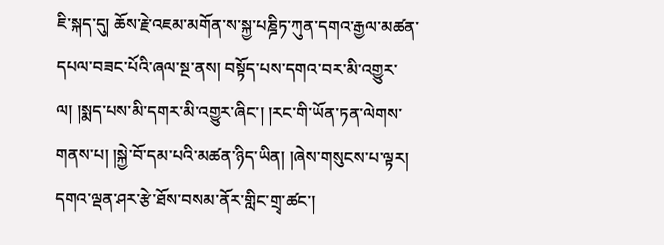ཇི་སྐད་དུ། ཆོས་རྗེ་འཇམ་མགོན་ས་སྐྱ་པཎྜིཏ་ཀུན་དགའ་རྒྱལ་མཚན་དཔལ་བཟང་པོའི་ཞལ་སྔ་ནས། བསྟོད་པས་དགའ་བར་མི་འགྱུར་ལ། །སྨད་པས་མི་དགར་མི་འགྱུར་ཞིང་། །རང་གི་ཡོན་ཏན་ལེགས་གནས་པ། །སྐྱེ་བོ་དམ་པའི་མཚན་ཉིད་ཡིན། །ཞེས་གསུངས་པ་ལྟར།
དགའ་ལྡན་ཤར་རྩེ་ཐོས་བསམ་ནོར་གླིང་གྲྭ་ཚང་།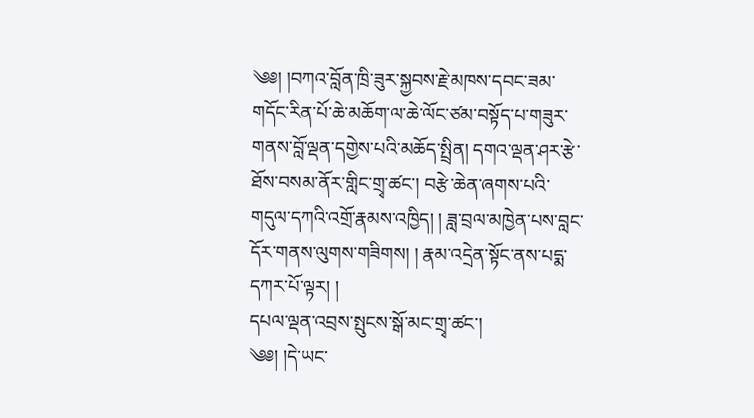༄༅། །བཀའ་བློན་ཁྲི་ཟུར་སྐྱབས་རྗེ་མཁས་དབང་ཟམ་གདོང་རིན་པོ་ཆེ་མཆོག་ལ་ཆེ་ལོང་ཙམ་བསྟོད་པ་གཟུར་གནས་བློ་ལྡན་དགྱེས་པའི་མཆོད་སྤྲིན། དགའ་ལྡན་ཤར་རྩེ་ཐོས་བསམ་ནོར་གླིང་གྲྭ་ཚང་། བརྩེ་ཆེན་ཞགས་པའི་གདུལ་དཀའི་འགྲོ་རྣམས་འཁྱིད། ། ཟླ་བྲལ་མཁྱེན་པས་བླང་དོར་གནས་ལུགས་གཟིགས། ། རྣམ་འདྲེན་སྟོང་ནས་པདྨ་དཀར་པོ་ལྟར། །
དཔལ་ལྡན་འབྲས་སྤུངས་སྒོ་མང་གྲྭ་ཚང་།
༄༅། །དེ་ཡང་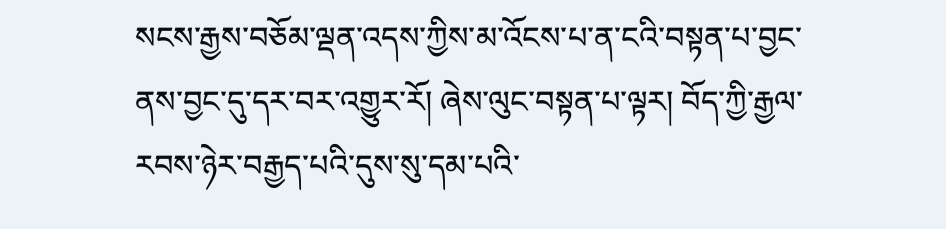སངས་རྒྱས་བཅོམ་ལྡན་འདས་ཀྱིས་མ་འོངས་པ་ན་ངའི་བསྟན་པ་བྱང་ནས་བྱང་དུ་དར་བར་འགྱུར་རོ། ཞེས་ལུང་བསྟན་པ་ལྟར། བོད་ཀྱི་རྒྱལ་རབས་ཉེར་བརྒྱད་པའི་དུས་སུ་དམ་པའི་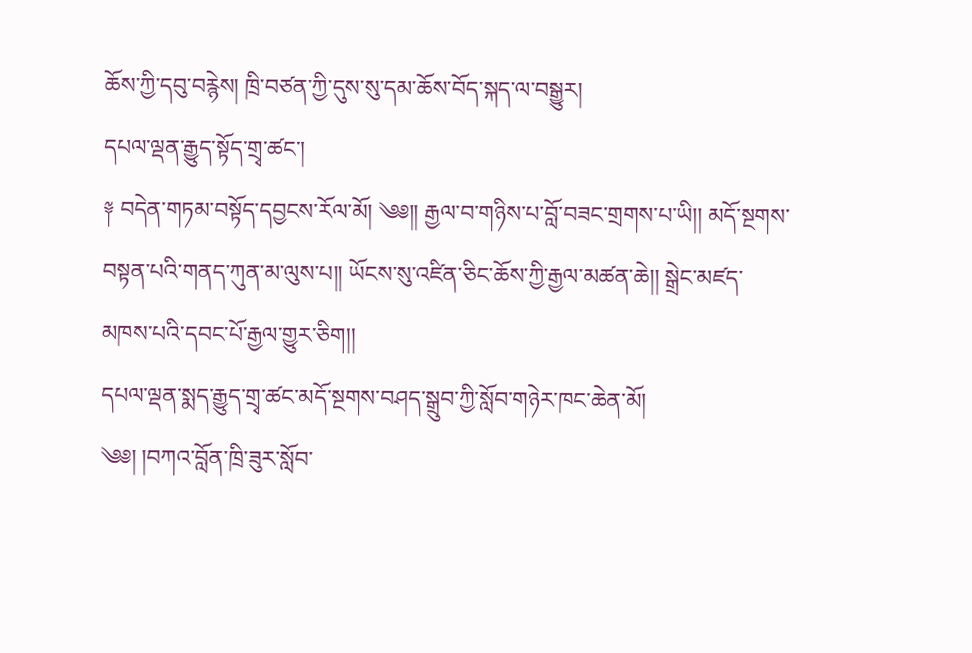ཆོས་ཀྱི་དབུ་བརྙེས། ཁྲི་བཙན་ཀྱི་དུས་སུ་དམ་ཆོས་བོད་སྐད་ལ་བསྒྱུར།
དཔལ་ལྡན་རྒྱུད་སྟོད་གྲྭ་ཚང་།
༈ བདེན་གཏམ་བསྟོད་དབྱངས་རོལ་མོ། ༄༅།། རྒྱལ་བ་གཉིས་པ་བློ་བཟང་གྲགས་པ་ཡི།། མདོ་སྔགས་བསྟན་པའི་གནད་ཀུན་མ་ལུས་པ།། ཡོངས་སུ་འཛིན་ཅིང་ཆོས་ཀྱི་རྒྱལ་མཚན་ཆེ།། སྒྲེང་མཛད་མཁས་པའི་དབང་པོ་རྒྱལ་གྱུར་ཅིག།།
དཔལ་ལྡན་སྨད་རྒྱུད་གྲྭ་ཚང་མདོ་སྔགས་བཤད་སྒྲུབ་ཀྱི་སློབ་གཉེར་ཁང་ཆེན་མོ།
༄༅། །བཀའ་བློན་ཁྲི་ཟུར་སློབ་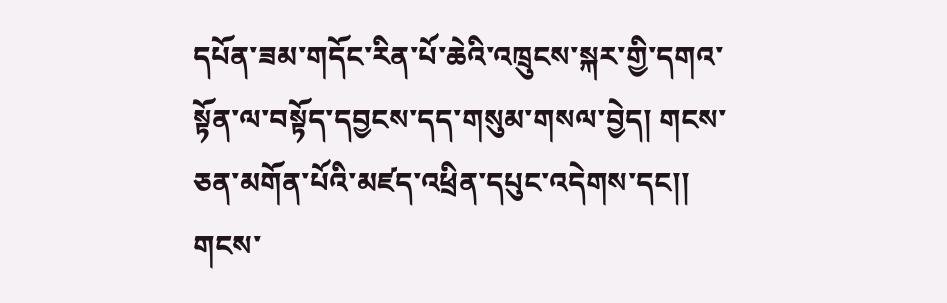དཔོན་ཟམ་གདོང་རིན་པོ་ཆེའི་འཁྲུངས་སྐར་གྱི་དགའ་སྟོན་ལ་བསྟོད་དབྱངས་དད་གསུམ་གསལ་བྱེད། གངས་ཅན་མགོན་པོའི་མཛད་འཕྲིན་དཔུང་འདེགས་དང།། གངས་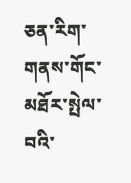ཅན་རིག་གནས་གོང་མཐོར་སྤེལ་བའི་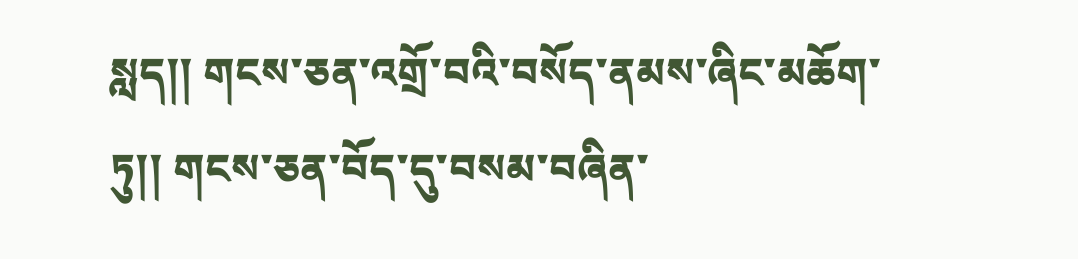སླད།། གངས་ཅན་འགྲོ་བའི་བསོད་ནམས་ཞིང་མཆོག་ཏུ།། གངས་ཅན་བོད་དུ་བསམ་བཞིན་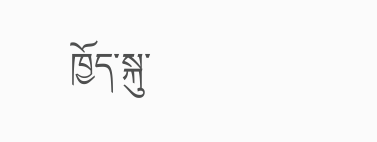ཁྱོད་སྐུ་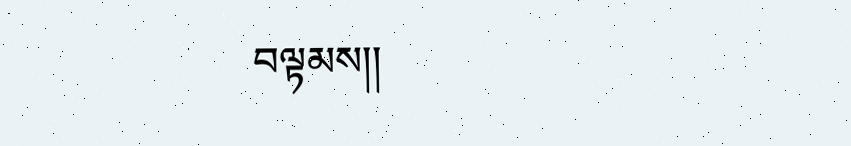བལྟམས།།